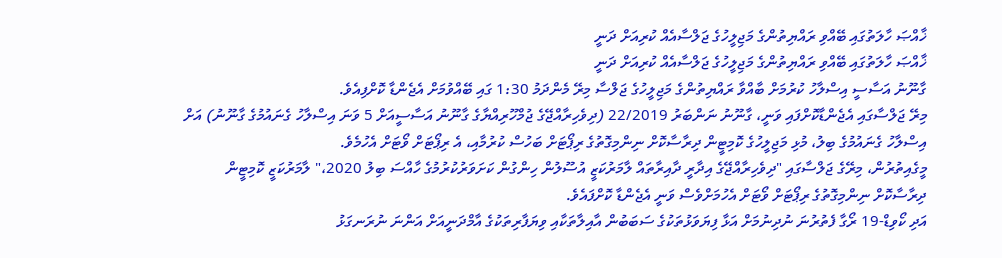ޚާއްޞަ ހާލަތުގައި ބޭއްވި ރައްޔިތުންގެ މަޖިލީހުގެ ޖަލްސާއެއް ކުރިއަށް ދަނީ
ޚާއްޞަ ހާލަތުގައި ބޭއްވި ރައްޔިތުންގެ މަޖިލީހުގެ ޖަލްސާއެއް ކުރިއަށް ދަނީ
ގާނޫނު އަސާސީ އިސްލާހު ކުރުމަށް ބާއްވާ ރައްޔިތުންގެ މަޖިލީހުގެ ޖަލްސާ މިރޭ މެންދަމު 1:30 ގައި ބޭއްވުމަށް އެޖެންޑާ ކޮށްފިއެވެ.
މިރޭ ޖަލްސާގައި އެޖެންޑާކޮށްފައި ވަނީ، ގާނޫނު ނަންބަރު 22/2019 (ދިވެހިރާއްޖޭގެ ޖުމްހޫރިއްޔާގެ ގާނޫނު އަސާސީއަށް 5 ވަނަ އިސްލާހު ގެނައުމުގެ ގާނޫނު) އަށް އިސްލާހު ގެނައުމުގެ ބިލު، މުޅި މަޖިލީހުގެ ކޮމިޓީން ދިރާސާކޮށް ނިންމިގޮތުގެ ރިޕޯޓަށް ބަހުސް ކުރުމާއި، އެ ރިޕޯޓަށް ވޯޓަށް އެހުމެވެ.
މީގެއިތުރުން، މިރޭގެ ޖަލްސާގައި "ދިވެހިރާއްޖޭގެ އިދާރީ ދާއިރާތައް ލާމަރުކަޒީ އުސޫލުން ހިންގުން ކަށަވަރުކުރުމުގެ ހާއްސަ ބިލު 2020،" ލާމަރުކަޒީ ކޮމިޓީން ދިރާސާކޮށް ނިންމިގޮތުގެ ރިޕޯޓަށް ވޯޓަށް އެހުމަށްވެސް ވަނީ އެޖެންޑާ ކޮށްފައެވެ.
އަދި ކޯވިޑް-19 ރޯގާ ފެތުރުނަ ނުދިނުމަށް އަޅާ ފިޔަވަޅުތަކުގެ ސަބަބުން އާއިލާތަކާއި ވިޔަފާރިތަކުގެ އާމްދަނީއަށް އަންނަ ނުރަނގަޅު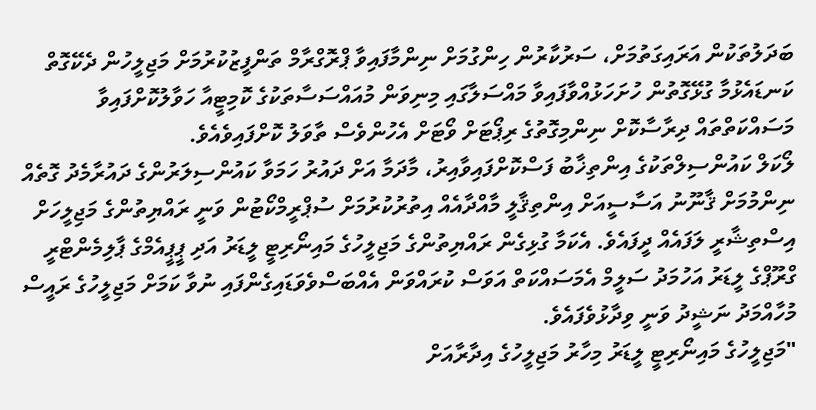ބަދަލުތަކުން އަރައިގަތުމަށް، ސަރުކާރުން ހިންގުމަށް ނިންމާފައިވާ ޕްރޮގްރާމް ތަންފީޒުކުރުމަށް މަޖިލީހުން ދެކޭގޮތް ކަނޑައެޅުމާ ގުޅޭގޮތުން ހުށަހަޅުއްވާފައިވާ މައްސަލާގައި މިނިވަން މުއައްސަސާތަކުގެ ކޮމިޓީއާ ހަވާލުކޮށްފައިވާ މަސައްކަތްތައް ދިރާސާކޮށް ނިންމިގޮތުގެ ރިޕޯޓަށް ވޯޓަށް އެހުންވެސް ތާވަލު ކޮށްފައިވެއެވެ.
ލޯކަލް ކައުންސިލްތަކުގެ އިންތިޚާބު ފަސްކޮށްފައިވާއިރު، މާދަމާ އަށް ދައުރު ހަމަވާ ކައުންސިލަރުންގެ ދައުރާމެދު ގޮތެއް ނިންމުމަށް ޤާނޫނު އަސާސީއަށް އިންތިޤާލީ މާއްދާއެއް އިތުރުކުރުމަށް ސުޕްރީމްކޯޓުން ވަނީ ރައްޔިތުންގެ މަޖިލީހަށް އިސްތިޝާރީ ލަފައެއް ދީފައެވެ. އެކަމާ ގުޅިގެން ރައްޔިތުންގެ މަޖިލީހުގެ މައިނޯރިޓީ ލީޑަރު އަދި ޕީޕީއެމްގެ ޕާލިމެންޓްރީ ގްރޫޕްގެ ލީޑަރު އަހުމަދު ސަލީމް އެމަސައްކަތް އަވަސް ކުރައްވަން އެއްބަސްވެވަޑައިގެންފައި ނުވާ ކަމަށް މަޖިލީހުގެ ރައީސް މުހާއްމަދު ނަޝީދު ވަނީ ވިދާޅުވެފައެވެ.
"މަޖިލީހުގެ މައިނޯރިޓީ ލީޑަރު މިހާރު މަޖިލީހުގެ އިދާރާއަށް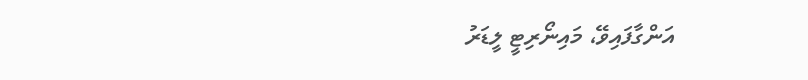އަންގާފައިވޭ، މައިނޯރިޓީ ލީޑަރު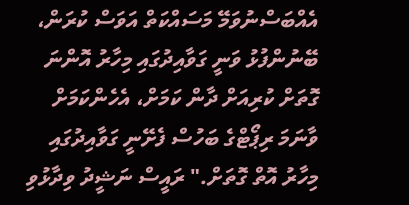އެއްބަސްނުވަމޭ މަސައްކަތް އަވަސް ކުރަން، ބޭނުންފުޅު ވަނީ ގަވާއިދުގައި މިހާރު އޮންނަ ގޮތަށް ކުރިއަށް ދާން ކަމަށް، އެހެންކަމަށް ވާނަމަ ރިޕޯޓްގެ ބަހުސް ފެށޭނީ ގަވާއިދުގައި މިހާރު އޮތް ގޮތަށް." ރައީސް ނަޝީދު ވިދާޅުވި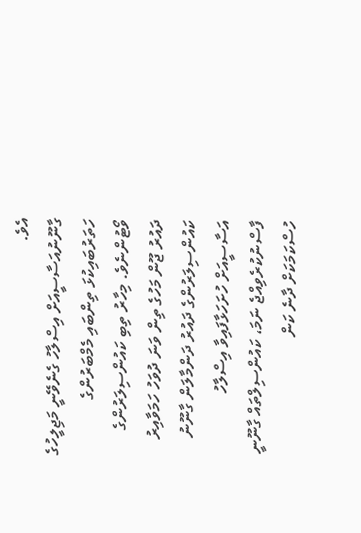އެވެ.
ގާނޫނުއަސާސީއަށް އިސްލާހު ގެނެވޭނީ މަޖިލީހުގެ ހަތަރުބައިކުޅަ ތިންބައި މެމްބަރުންގެ ވޯޓުންނެވެ. މިހާރު ތިބި ކައުންސިލަރުންގެ ދައުރު ޖޫން މަހުގެ ތިން ވަނަ ދުވަހު ހަމަވާއިރު ކައުންސިލަރުންގެ ދައުރު ދަންމާލަން ގާނޫނު އަސާސީއަށް ހުށަހަޅާފައިވާ އިސްލާހު ފާސްނުކުރެވިއްޖެ ނަމަ، ކައުންސިލްތައް ގާނޫނީ ހުސްކަމަކަށް ދާނެ ކަން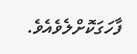ފާހަގަކޮށްލެވެއެވެ.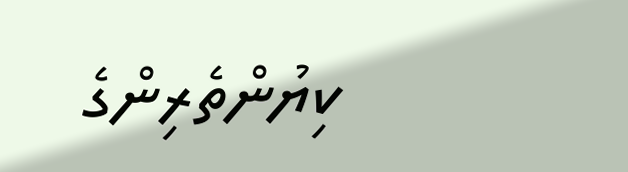ކިޔުންތެރިންގެ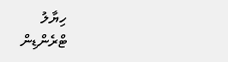ހިޔާލު
ޓްރެންޑިން